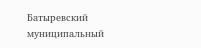Батыревский муниципальный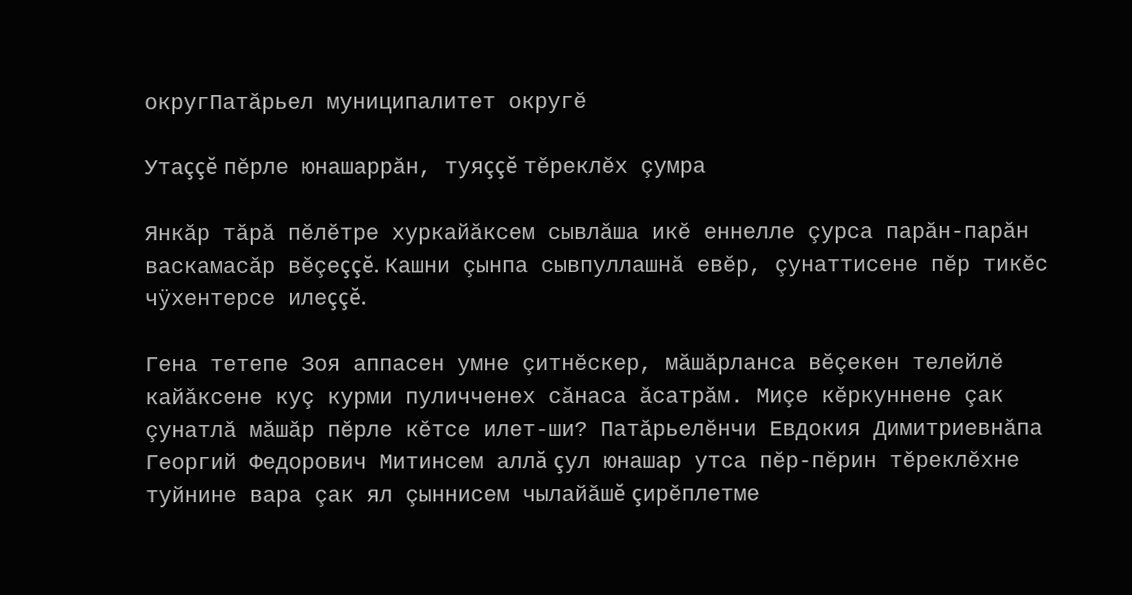округПатăрьел муниципалитет округĕ

Утаççĕ пĕрле юнашаррăн, туяççĕ тĕреклĕх çумра

Янкăр тăрă пĕлĕтре хуркайăксем сывлăша икĕ еннелле çурса парăн-парăн васкамасăр вĕçеççĕ. Кашни çынпа сывпуллашнă евĕр, çунаттисене пĕр тикĕс чÿхентерсе илеççĕ.

Гена тетепе Зоя аппасен умне çитнĕскер, мăшăрланса вĕçекен телейлĕ кайăксене куç курми пуличченех сăнаса ăсатрăм. Миçе кĕркуннене çак çунатлă мăшăр пĕрле кĕтсе илет-ши? Патăрьелĕнчи Евдокия Димитриевнăпа Георгий Федорович Митинсем аллă çул юнашар утса пĕр-пĕрин тĕреклĕхне туйнине вара çак ял çыннисем чылайăшĕ çирĕплетме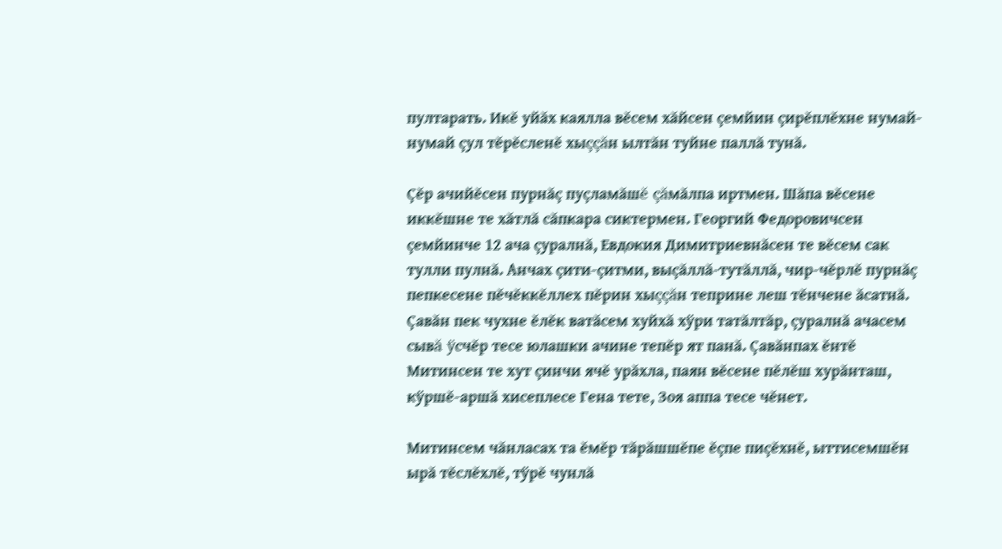пултарать. Икĕ уйăх каялла вĕсем хăйсен çемйин çирĕплĕхне нумай-нумай çул тĕрĕсленĕ хыççăн ылтăн туйне паллă тунă.

Çĕр ачийĕсен пурнăç пуçламăшĕ çăмăлпа иртмен. Шăпа вĕсене иккĕшне те хăтлă сăпкара сиктермен. Георгий Федоровичсен çемйинче 12 ача çуралнă, Евдокия Димитриевнăсен те вĕсем сак тулли пулнă. Анчах çити-çитми, выçăллă-тутăллă, чир-чĕрлĕ пурнăç пепкесене пĕчĕккĕллех пĕрин хыççăн теприне леш тĕнчене ăсатнă. Çавăн пек чухне ĕлĕк ватăсем хуйхă хÿри татăлтăр, çуралнă ачасем сывă ÿсчĕр тесе юлашки ачине тепĕр ят панă. Çавăнпах ĕнтĕ Митинсен те хут çинчи ячĕ урăхла, паян вĕсене пĕлĕш хурăнташ, кÿршĕ-аршă хисеплесе Гена тете, Зоя аппа тесе чĕнет.

Митинсем чăнласах та ĕмĕр тăрăшшĕпе ĕçпе пиçĕхнĕ, ыттисемшĕн ырă тĕслĕхлĕ, тÿрĕ чунлă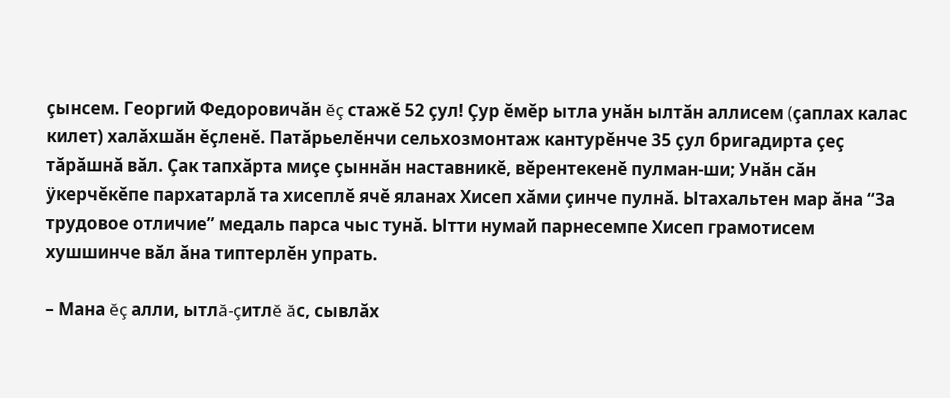çынсем. Георгий Федоровичăн ĕç стажĕ 52 çул! Çур ĕмĕр ытла унăн ылтăн аллисем (çаплах калас килет) халăхшăн ĕçленĕ. Патăрьелĕнчи сельхозмонтаж кантурĕнче 35 çул бригадирта çеç тăрăшнă вăл. Çак тапхăрта миçе çыннăн наставникĕ, вĕрентекенĕ пулман-ши; Унăн сăн ÿкерчĕкĕпе пархатарлă та хисеплĕ ячĕ яланах Хисеп хăми çинче пулнă. Ытахальтен мар ăна “За трудовое отличие” медаль парса чыс тунă. Ытти нумай парнесемпе Хисеп грамотисем хушшинче вăл ăна типтерлĕн упрать.

– Мана ĕç алли, ытлă-çитлĕ ăс, сывлăх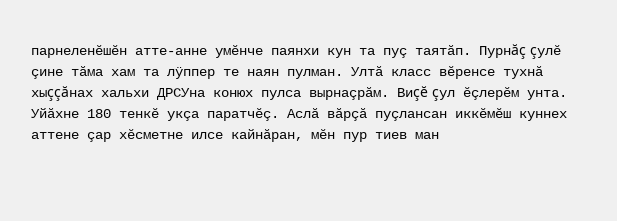парнеленĕшĕн атте-анне умĕнче паянхи кун та пуç таятăп. Пурнăç çулĕ çине тăма хам та лÿппер те наян пулман. Ултă класс вĕренсе тухнă хыççăнах хальхи ДРСУна конюх пулса вырнаçрăм. Виçĕ çул ĕçлерĕм унта. Уйăхне 180 тенкĕ укçа паратчĕç. Аслă вăрçă пуçлансан иккĕмĕш куннех аттене çар хĕсметне илсе кайнăран, мĕн пур тиев ман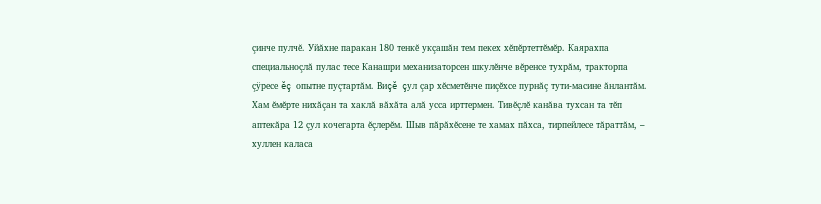çинче пулчĕ. Уйăхне паракан 180 тенкĕ укçашăн тем пекех хĕпĕртеттĕмĕр. Каярахпа специальноçлă пулас тесе Канашри механизаторсен шкулĕнче вĕренсе тухрăм, тракторпа çÿресе ĕç опытне пуçтартăм. Виçĕ çул çар хĕсметĕнче пиçĕхсе пурнăç тути-масине ăнлантăм. Хам ĕмĕрте нихăçан та хаклă вăхăта алă усса ирттермен. Тивĕçлĕ канăва тухсан та тĕп аптекăра 12 çул кочегарта ĕçлерĕм. Шыв пăрăхĕсене те хамах пăхса, тирпейлесе тăраттăм, – хуллен каласа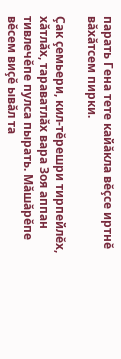парать Гена тете кайăкла вĕçсе иртнĕ вăхăтсем пирки.

Çак çемьери, кил-тĕрешри тирпейлĕх, хăтлăх, тараватлăх вара Зоя аппан тивлечĕпе пулса пырать. Мăшăрĕпе вĕсем виçĕ ывăл та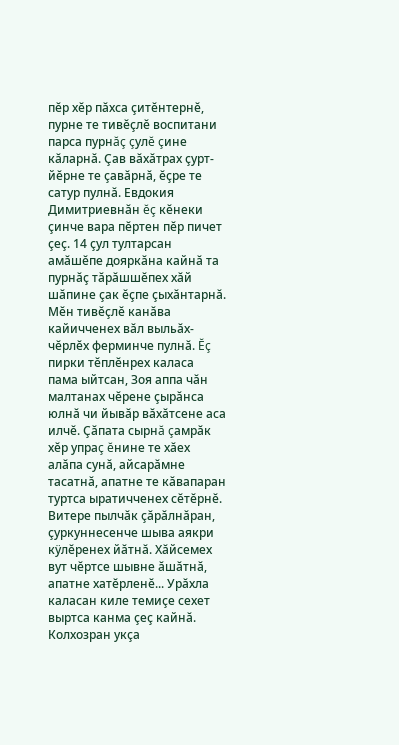пĕр хĕр пăхса çитĕнтернĕ, пурне те тивĕçлĕ воспитани парса пурнăç çулĕ çине кăларнă. Çав вăхăтрах çурт-йĕрне те çавăрнă, ĕçре те сатур пулнă. Евдокия Димитриевнăн ĕç кĕнеки çинче вара пĕртен пĕр пичет çеç. 14 çул тултарсан амăшĕпе дояркăна кайнă та пурнăç тăрăшшĕпех хăй шăпине çак ĕçпе çыхăнтарнă. Мĕн тивĕçлĕ канăва кайичченех вăл выльăх-чĕрлĕх ферминче пулнă. Ĕç пирки тĕплĕнрех каласа пама ыйтсан, Зоя аппа чăн малтанах чĕрене çырăнса юлнă чи йывăр вăхăтсене аса илчĕ. Çăпата сырнă çамрăк хĕр упраç ĕнине те хăех алăпа сунă, айсарăмне тасатнă, апатне те кăвапаран туртса ыратичченех сĕтĕрнĕ. Витере пылчăк çăрăлнăран, çуркуннесенче шыва аякри кÿлĕренех йăтнă. Хăйсемех вут чĕртсе шывне ăшăтнă, апатне хатĕрленĕ... Урăхла каласан киле темиçе сехет выртса канма çеç кайнă. Колхозран укçа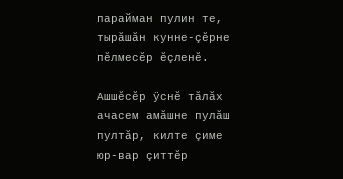парайман пулин те, тырăшăн кунне-çĕрне пĕлмесĕр ĕçленĕ.

Ашшĕсĕр ÿснĕ тăлăх ачасем амăшне пулăш пултăр, килте çиме юр-вар çиттĕр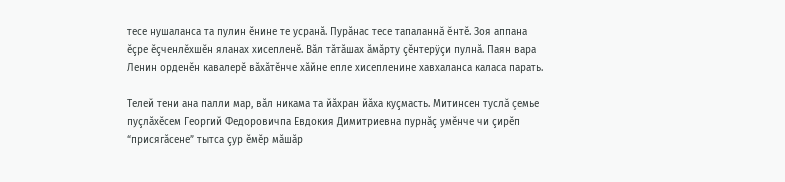тесе нушаланса та пулин ĕнине те усранă. Пурăнас тесе тапаланнă ĕнтĕ. Зоя аппана ĕçре ĕçченлĕхшĕн яланах хисепленĕ. Вăл тăтăшах ăмăрту çĕнтерÿçи пулнă. Паян вара Ленин орденĕн кавалерĕ вăхăтĕнче хăйне епле хисепленине хавхаланса каласа парать.

Телей тени ана палли мар, вăл никама та йăхран йăха куçмасть. Митинсен туслă çемье пуçлăхĕсем Георгий Федоровичпа Евдокия Димитриевна пурнăç умĕнче чи çирĕп “присягăсене” тытса çур ĕмĕр мăшăр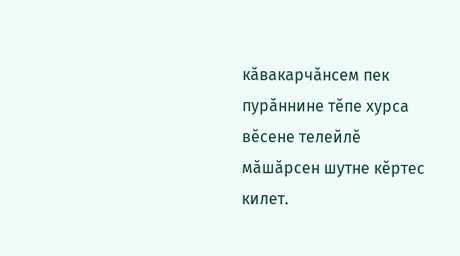кăвакарчăнсем пек пурăннине тĕпе хурса вĕсене телейлĕ мăшăрсен шутне кĕртес килет.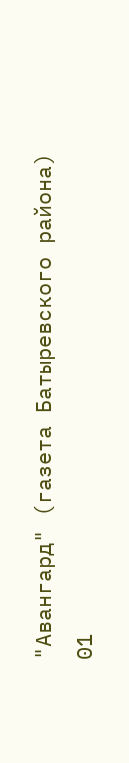"Авангард" (газета Батыревского района)
01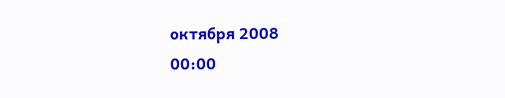октября 2008
00:00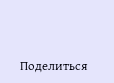Поделиться